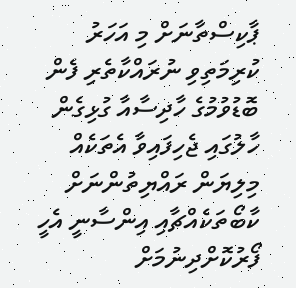ޕާކިސްތާނަށް މި އަހަރު ކުރިމަތިވި ނުރައްކާތެރި ފެން ބޮޑުވުމުގެ ހާދިސާއާ ގުޅިގެން ހާލުގައި ޖެހިފައިވާ އެތަކެއް މިލިޔަން ރައްޔިތުންނަށް ކާބޯތަކެއްޗާއި އިންސާނީ އެހީ ފޯރުކޮށްދިނުމަށް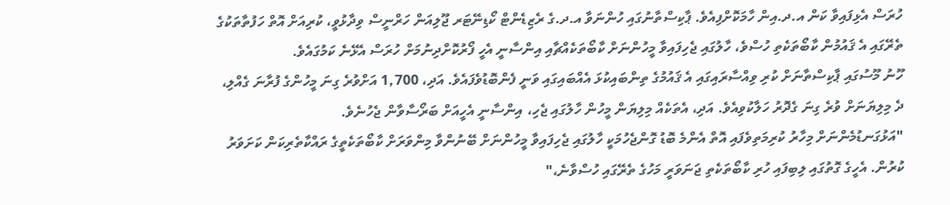ހުރަސް އެޅިފައިވާ ކަން އ.ދ.އިން ހާމަކޮށްފިއެވެ. ޕާކިސްތާނުގައި ހުންނަވާ އ.ދ.ގެ ރެޒިޑެންޓް ކޯޑިނޭޓަރ ޖޫލިއަން ހަރްނީސް ވިދާޅުވީ، ކުރިއަށް އޮތް ހަފުތާތަކުގެ ތެރޭގައި އެ ޤައުމުން ކާބޯތަކެތި ހުސްވެ، ހާލުގައި ޖެހިފައިވާ މީހުންނަށް ކާބޯތަކެއްޗާއި އިންސާނީ އެހީ ފޯރުކޮށްދިނުމަށް ހުރަސް އެޅޭނެ ކަމުގައެވެ.
ހޫނު މޫސުގައި ޕާކިސްތާނަށް ކުރި ވިއްސާރައިގައި އެ ޤައުމުގެ ތިންބައިކުޅަ އެއްބައިގައި ވަނީ ފެންބޮޑުވެފައެވެ. އަދި، 1,700 އަށްވުރެ ގިނަ މީހުންގެ ފުރާނަ ގެއްލި، ދެ މިލިޔަނަށް ވުރެ ގިނަ ގެދޮރު ހަލާކުވިއެވެ. އަދި، އެތަކެއް މިލިޔަން މީހުން ހާލުގައި ޖެހި، އިންސާނީ އެހީއަށް ބަރޯސާވާން ޖެހުނެވެ.
"އަޅުގަނޑުމެންނަށް މިހާރު ކުރިމަތިވެފައި އޮތް އެންމެ ބޮޑު ގޮންޖެހުމަކީ ހާލުގައި ޖެހިފައިވާ މީހުންނަށް ބޭނުންވާ މިންވަރަށް ކާބޯތަކެތީގެ ރައްކާތެރިކަން ކަށަވަރު ކުރުން. އެހީގެ ގޮތުގައި ލިބިފައި ހުރި ކާބޯތަކެތި ޖަނަވަރީ މަހުގެ ތެރޭގައި ހުސްވާނެ،"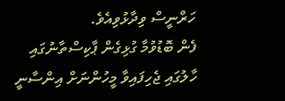ހަރްނީސް ވިދާޅުވިއެވެ.
ފެން ބޮޑުވުމާ ގުޅިގެން ޕާކިސްތާނުގައި ހާލުގައި ޖެހިފައިވާ މީހުންނަށް އިންސާނީ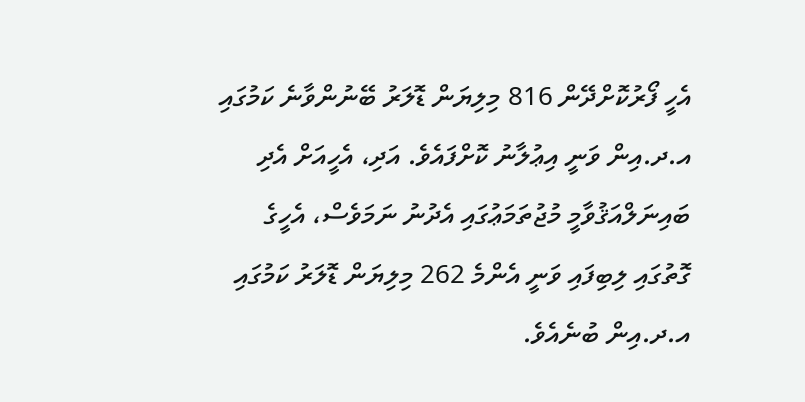އެހީ ފޯރުކޮށްދޭން 816 މިލިޔަން ޑޮލަރު ބޭނުންވާނެ ކަމުގައި އ.ދ.އިން ވަނީ އިޢުލާނު ކޮށްފައެވެ. އަދި، އެހީއަށް އެދި ބައިނަލްއަޤުވާމީ މުޖުތަމަޢުގައި އެދުނު ނަމަވެސް، އެހީގެ ގޮތުގައި ލިބިފައި ވަނީ އެންމެ 262 މިލިޔަން ޑޮލަރު ކަމުގައި އ.ދ.އިން ބުނެއެވެ.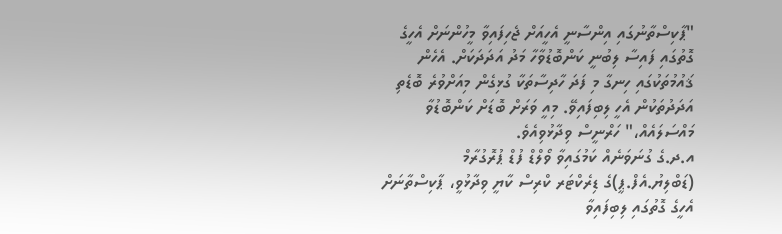"ޕާކިސްތާނުގައި އިންސާނީ އެހީއަށް ޖެހިފައިވާ މީހުންނަށް އެހީގެ ގޮތުގައި ފައިސާ ލިބުނީ ކަންބޮޑުވާހާ މަދު އަދަދަކަށް. އެހެން ޤައުމުތަކުގައި ހިނގާ މި ފަދަ ހާދިސާތަކާ ގުޅިގެން މިއަށްވުރެ ބޮޑެތި އަދަދުތަކުން އެހީ ލިބިފައިވޭ. މިއީ ވަރަށް ބޮޑަށް ކަންބޮޑުވާ މައްސަލައެއް،" ހަރްނީސް ވިދާޅުވިއެވެ.
އ.ދ.ގެ ގުނަވަނެއް ކަމުގައިވާ ވޯލްޑް ފުޑް ޕުރޮގުރާމް (ޑަބްލިޔު.އެފް.ޕީ)ގެ ޑިރެކްޓަރ ކްރިސް ކާޔީ ވިދާޅުވީ، ޕާކިސްތާނަށް އެހީގެ ގޮތުގައި ލިބިފައިވާ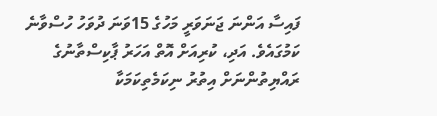ފައިސާ އަންނަ ޖަނަވަރީ މަހުގެ 15ވަނަ ދުވަހު ހުސްވާނެ ކަމުގައެވެ. އަދި، ކުރިއަށް އޮތް އަހަރު ޕާކިސްތާނުގެ ރައްޔިތުންނަށް އިތުރު ނިކަމެތިކަމަކާ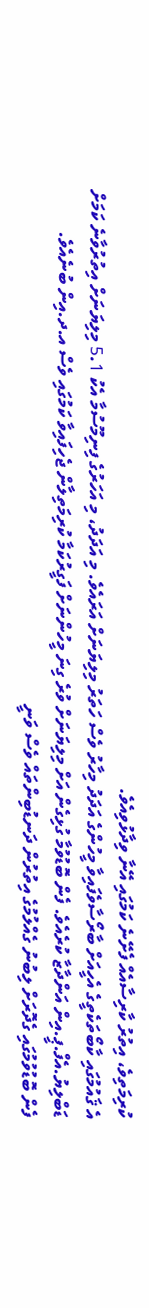ކުރިމަތިވެ، އިތުރު ކާރިސާއެއް ފެށޭނެ ކަމުގައި އޭނާ ވިދާޅުވިއެވެ.
އެ ޤައުމުގައި ކާބޯތަކެތީގެ އެހީއަށް ބާރޯސާވެފައިވާ މީހުންގެ އަދަދު މިހާރު ވެސް ހަތަރު މިލިޔަނަށް އަރައެވެ. މި އަދަދު، މި އަހަރުގެ ފިނިމޫސުމާ އެކު 5.1 މިލިޔަނަށް އިތުރުވާނެ ކަމަށް ޑަބްލިޔު.އެފް.ޕީ.އިން އަންދާޒާ ކުރެއެވެ. ފެން ބޮޑުވުމާ ގުޅިގެން އަށް މިލިޔަނަށް ވުރެ ގިނަ މީހުންނަށް ފަގީރުކަމާ ކުރިމަތިލާން ޖެހިފައިވާ ކަމުގައި ވެސް އ.ދ.އިން ބުނެއެވެ.
ފެން ބޮޑުވުމުގައި ގެދޮރަށް ލިބުނު ގެއްލުމުގެ އިތުރުން ދަނޑުބިންތައް ވެސް ވަނީ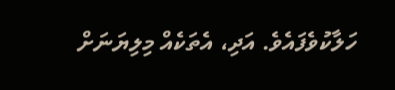ހަލާކުވެފައެވެ. އަދި، އެތަކެއް މިލިޔަނަށް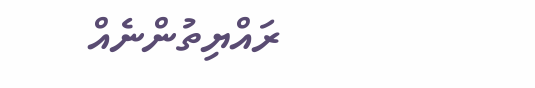ރައްޔިތުންނެއް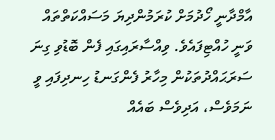އާމްދާނީ ހޯދުމަށް ކުރަމުންދިޔަ މަސައްކަތްތައް ވަނީ ހުއްޓިފައެވެ. ވިއްސާރައިގައި ފެން ބޮޑުވި ގިނަ ސަރަޙައްދުތަކުން މިހާރު ފެންގަނޑު ހިނދިފައި ވީ ނަމަވެސް، އަދިވެސް ބައެއް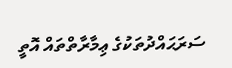ސަރަޙައްދުތަކުގެ ޢިމާރާތްތައް އޮތީ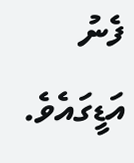ފެނު އަޑީގައެވެ.